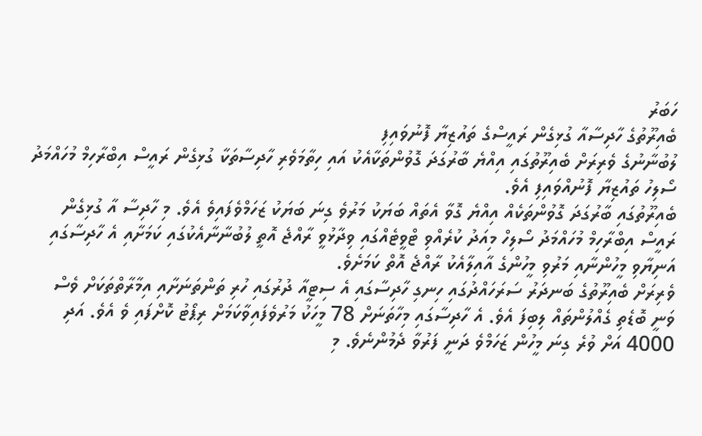ހަބަރު
ބެއިރޫތުގެ ހާދިސާއާ ގުޅިގެން ރައީސްގެ ތައުޒިޔާ ފޮނުވައިފި
ލުބުނާނުގެ ވެރިރަށް ބެއިރޫތުގައި އިއްޔެ ބާރުގަދަ ގޮވުންތަކާއެކު އައި ހިތާމަވެރި ހާދިސާތަކާ ގުޅިގެން ރައީސް އިބްރާހިމް މުހައްމަދު ސޯލިހު ތައުޒިޔާ ފޮނުއްވައިފި އެވެ.
ބެއިރޫތުގައި ބާރުގަދަ ގޮވުންތަކެއް އިއްޔެ ގޮވާ އެތައް ބަޔަކު މަރުވެ ގިނަ ބަޔަކު ޒަހަމްވެފައިވެ އެވެ. މި ހާދިސާ އާ ގުޅިގެން ރައީސް އިބްރާހިމް މުހައްމަދު ސޯލިހް މިއަދު ކުރެއްވި ޓްވީޓެއްގައި ވިދާޅުވީ ރާއްޖެ އޮތީ ލުބުނާނާއެކުގައި ކަމަށާއި އެ ހާދިސާގައި އަނިޔާވި މީހުންނާއި މަރުވި މީހުންގެ އާއިލާއެކު ރާއްޖެ އޮތް ކަމަށެވެ.
ވެރިރަށް ބެއިރޫތުގެ ބަނދަރު ސަރަހައްދުގައި ހިނގި ހާދިސާގައި އެ ސިޓީއާ ދުރުގައި ހުރި ތަންތަނަށާއި އިމާރާތްތަކަށް ވެސް ވަނީ ބޮޑެތި ގެއްލުންތައް ލިބިފަ އެވެ. އެ ހާދިސާގައި މިހާތަނަށް 78 މީހަކު މަރުވެފައިވާކަމަށް ރިޕޯޓު ކޮށްފައި ވެ އެވެ. އަދި 4000 އަށް ވުރެ ގިނަ މީހުން ޒަހަމްވެ ދަނީ ފަރުވާ ދެމުންނެވެ. މި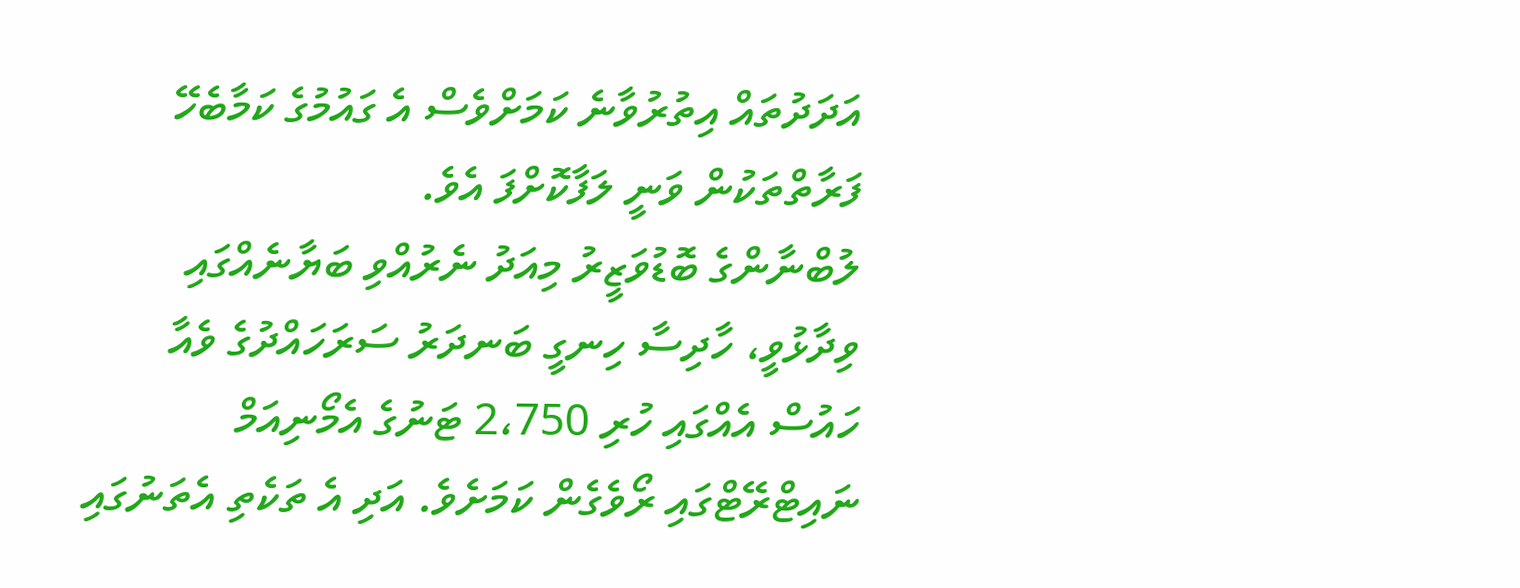އަދަދުތައް އިތުރުވާނެ ކަމަށްވެސް އެ ގައުމުގެ ކަމާބެހޭ ފަރާތްތަކުން ވަނީ ލަފާކޮށްފަ އެވެ.
ލުބްނާންގެ ބޮޑުވަޒީރު މިއަދު ނެރުއްވި ބަޔާނެއްގައި ވިދާޅުވީ، ހާދިސާ ހިނގީ ބަނދަރު ސަރަހައްދުގެ ވެއާ ހައުސް އެއްގައި ހުރި 2،750 ޓަނުގެ އެމޯނިއަމް ނައިޓްރޭޓްގައި ރޯވެގެން ކަމަށެވެ. އަދި އެ ތަކެތި އެތަނުގައި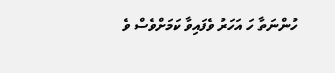ހުންނަތާ ހަ އަހަރު ވެފައިވާ ކަމަށްވެސް ވެ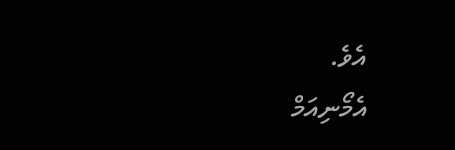އެވެ.
އެމޯނިއަމް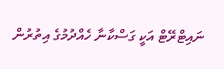ނައިޓްރޭޓް އަކީ ގަސްކާނާ ހެއްދުމުގެ އިތުރުން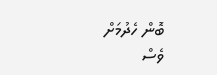ބޮން ހެދުމަށް ވެސް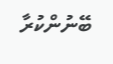ބޭނުންކުރާ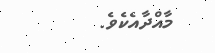މާއްދާއެކެވެ.